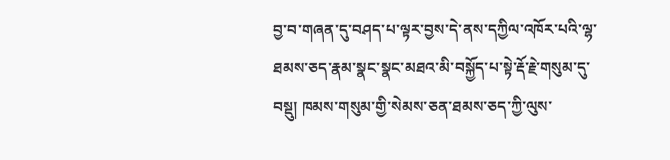བྱ་བ་གཞན་དུ་བཤད་པ་ལྟར་བྱས་དེ་ནས་དཀྱིལ་འཁོར་པའི་ལྷ་ཐམས་ཅད་རྣམ་སྣང་སྣང་མཐའ་མི་བསྐྱོད་པ་སྟེ་རྡོ་རྗེ་གསུམ་དུ་བསྡུ། ཁམས་གསུམ་གྱི་སེམས་ཅན་ཐམས་ཅད་ཀྱི་ལུས་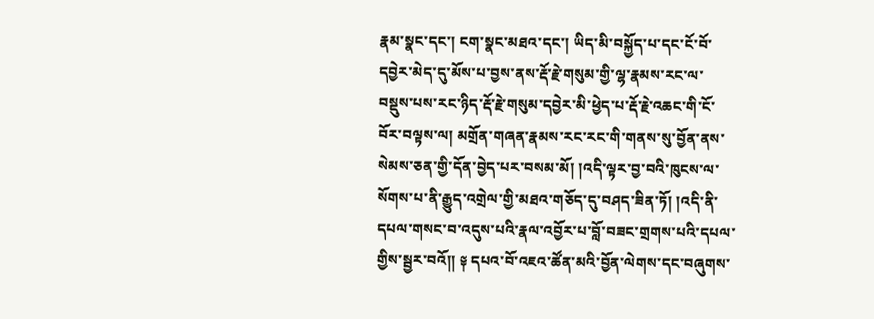རྣམ་སྣང་དང་། ངག་སྣང་མཐའ་དང་། ཡིད་མི་བསྐྱོད་པ་དང་ངོ་བོ་དབྱེར་མེད་དུ་མོས་པ་བྱས་ནས་རྡོ་རྗེ་གསུམ་གྱི་ལྷ་རྣམས་རང་ལ་བསྡུས་པས་རང་ཉིད་རྡོ་རྗེ་གསུམ་དབྱེར་མི་ཕྱེད་པ་རྡོ་རྗེ་འཆང་གི་ངོ་བོར་བལྟས་ལ། མགྲོན་གཞན་རྣམས་རང་རང་གི་གནས་སུ་བྱོན་ནས་སེམས་ཅན་གྱི་དོན་བྱེད་པར་བསམ་མོ། །འདི་ལྟར་བྱ་བའི་ཁུངས་ལ་སོགས་པ་ནི་རྒྱུད་འགྲེལ་གྱི་མཐའ་གཅོད་དུ་བཤད་ཟིན་ཏོ། །འདི་ནི་དཔལ་གསང་བ་འདུས་པའི་རྣལ་འབྱོར་པ་བློ་བཟང་གྲགས་པའི་དཔལ་གྱིས་སྦྱར་བའོ།། ༈ དཔའ་བོ་འཇའ་ཚོན་མའི་བྱོན་ལེགས་དང་བཞུགས་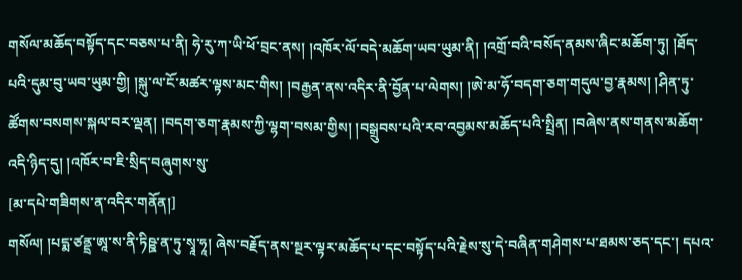གསོལ་མཆོད་བསྟོད་དང་བཅས་པ་ནི། ཧེ་རུ་ཀ་ཡི་ཕོ་བྲང་ནས། །འཁོར་ལོ་བདེ་མཆོག་ཡབ་ཡུམ་ནི། །འགྲོ་བའི་བསོད་ནམས་ཞིང་མཆོག་ཏུ། །ཐོད་པའི་དུམ་བུ་ཡབ་ཡུམ་གྱི། །སྐུ་ལ་ངོ་མཚར་ལྟས་མང་གིས། །བརྒྱན་ནས་འདིར་ནི་བྱོན་པ་ལེགས། །ཨེ་མ་ཧོ་བདག་ཅག་གདུལ་བྱ་རྣམས། །ཤིན་ཏུ་ཚོགས་བསགས་སྐལ་བར་ལྡན། །བདག་ཅག་རྣམས་ཀྱི་ལྷག་བསམ་གྱིས། །བསྒྲུབས་པའི་རབ་འབྱམས་མཆོད་པའི་སྤྲིན། །བཞེས་ནས་གནས་མཆོག་འདི་ཉིད་དུ། །འཁོར་བ་ཇི་སྲིད་བཞུགས་སུ་
[མ་དཔེ་གཟིགས་ན་འདིར་གནོན།]
གསོལ། །པདྨ་ཙནྡྲ་ཨཱ་ས་ནི་ཏིཥྛ་ན་ཏུ་སྭཱ་ཧཱ། ཞེས་བརྗོད་ནས་སྔར་ལྟར་མཆོད་པ་དང་བསྟོད་པའི་རྗེས་སུ་དེ་བཞིན་གཤེགས་པ་ཐམས་ཅད་དང་། དཔའ་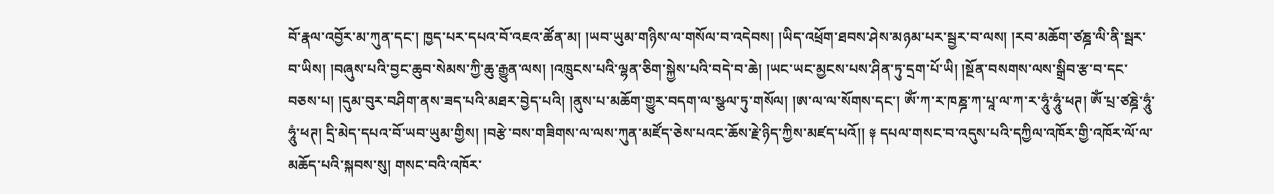བོ་རྣལ་འབྱོར་མ་ཀུན་དང་། ཁྱད་པར་དཔའ་བོ་འཇའ་ཚོན་མ། །ཡབ་ཡུམ་གཉིས་ལ་གསོལ་བ་འདེབས། །ཡིད་འཕྲོག་ཐབས་ཤེས་མཉམ་པར་སྦྱར་བ་ལས། །རབ་མཆོག་ཙཎྜ་ལི་ནི་སྦར་བ་ཡིས། །བཞུས་པའི་བྱང་ཆུབ་སེམས་ཀྱི་ཆུ་རྒྱུན་ལས། །འཁྲུངས་པའི་ལྷན་ཅིག་སྐྱེས་པའི་བདེ་བ་ཆེ། །ཡང་ཡང་མྱངས་པས་ཤིན་ཏུ་དྲག་པོ་ཡི། །སྔོན་བསགས་ལས་སྒྲིབ་རྩ་བ་དང་བཅས་པ། །དུམ་བུར་བཤིག་ནས་ཟད་པའི་མཐར་བྱེད་པའི། །ནུས་པ་མཆོག་གྱུར་བདག་ལ་སྩལ་ཏུ་གསོལ། །ཨ་ལ་ལ་སོགས་དང་། ༀ་ཀ་ར་ཁཎྜ་ཀ་པཱ་ལ་ཀ་ར་ཧཱུཾ་ཧཱུཾ་ཕཊ། ༀ་པྲ་ཙཎྜེ་ཧཱུཾ་ཧཱུཾ་ཕཊ། དྲི་མེད་དཔའ་བོ་ཡབ་ཡུམ་གྱིས། །བརྩེ་བས་གཟིགས་ལ་ལས་ཀུན་མཛོད་ཅེས་པའང་ཆོས་རྗེ་ཉིད་ཀྱིས་མཛད་པའོ།། ༈ དཔལ་གསང་བ་འདུས་པའི་དཀྱིལ་འཁོར་གྱི་འཁོར་ལོ་ལ་མཆོད་པའི་སྐབས་སུ། གསང་བའི་འཁོར་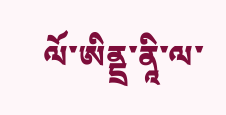ལོ་ཨིནྡྲ་ནཱི་ལ་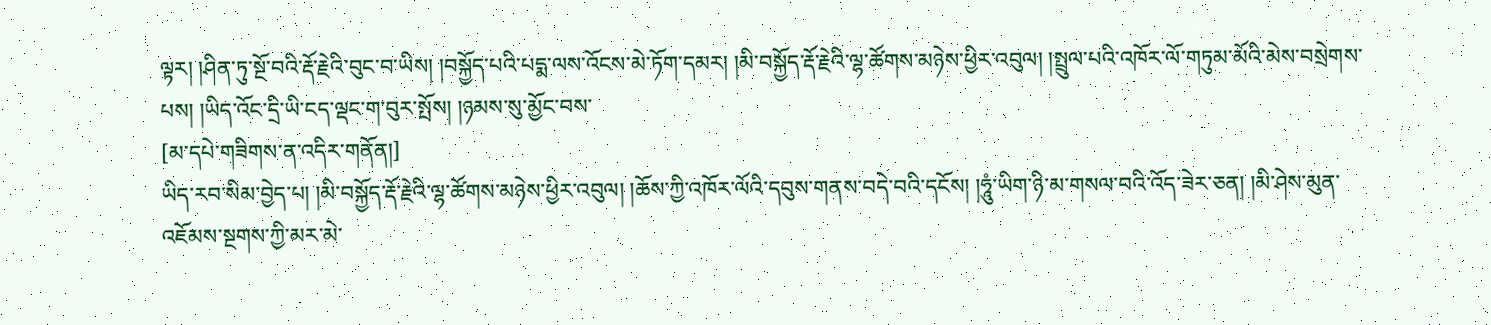ལྟར། །ཤིན་ཏུ་སྔོ་བའི་རྡོ་རྗེའི་བུང་བ་ཡིས། །བསྐྱོད་པའི་པདྨ་ལས་འོངས་མེ་ཏོག་དམར། །མི་བསྐྱོད་རྡོ་རྗེའི་ལྷ་ཚོགས་མཉེས་ཕྱིར་འབུལ། །སྤྲུལ་པའི་འཁོར་ལོ་གཏུམ་མོའི་མེས་བསྲེགས་པས། །ཡིད་འོང་དྲི་ཡི་ངད་ལྡང་ག་བུར་སྤོས། །ཉམས་སུ་མྱོང་བས་
[མ་དཔེ་གཟིགས་ན་འདིར་གནོན།]
ཡིད་རབ་སིམ་བྱེད་པ། །མི་བསྐྱོད་རྡོ་རྗེའི་ལྷ་ཚོགས་མཉེས་ཕྱིར་འབུལ། །ཆོས་ཀྱི་འཁོར་ལོའི་དབུས་གནས་བདེ་བའི་དངོས། །ཧཱུཾ་ཡིག་ཉི་མ་གསལ་བའི་འོད་ཟེར་ཅན། །མི་ཤེས་མུན་འཇོམས་སྔགས་ཀྱི་མར་མེ་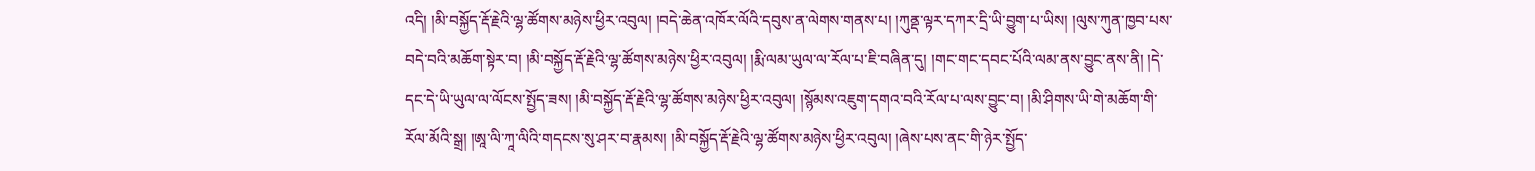འདི། །མི་བསྐྱོད་རྡོ་རྗེའི་ལྷ་ཚོགས་མཉེས་ཕྱིར་འབུལ། །བདེ་ཆེན་འཁོར་ལོའི་དབུས་ན་ལེགས་གནས་པ། །ཀུནྡ་ལྟར་དཀར་དྲི་ཡི་བྱུག་པ་ཡིས། །ལུས་ཀུན་ཁྱབ་པས་བདེ་བའི་མཆོག་སྟེར་བ། །མི་བསྐྱོད་རྡོ་རྗེའི་ལྷ་ཚོགས་མཉེས་ཕྱིར་འབུལ། །རྨི་ལམ་ཡུལ་ལ་རོལ་པ་ཇི་བཞིན་དུ། །གང་གང་དབང་པོའི་ལམ་ནས་བྱུང་ནས་ནི། །དེ་དང་དེ་ཡི་ཡུལ་ལ་ལོངས་སྤྱོད་ཟས། །མི་བསྐྱོད་རྡོ་རྗེའི་ལྷ་ཚོགས་མཉེས་ཕྱིར་འབུལ། །སྙོམས་འཇུག་དགའ་བའི་རོལ་པ་ལས་བྱུང་བ། །མི་ཤིགས་ཡི་གེ་མཆོག་གི་རོལ་མོའི་སྒྲ། །ཨཱ་ལི་ཀཱ་ལིའི་གདངས་སུ་ཤར་བ་རྣམས། །མི་བསྐྱོད་རྡོ་རྗེའི་ལྷ་ཚོགས་མཉེས་ཕྱིར་འབུལ། །ཞེས་པས་ནང་གི་ཉེར་སྤྱོད་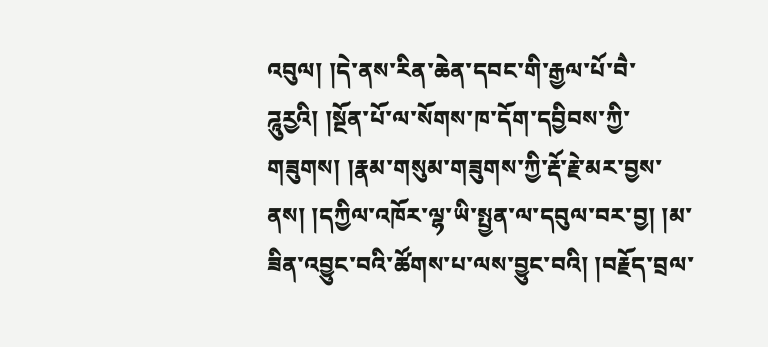འབུལ། །དེ་ནས་རིན་ཆེན་དབང་གི་རྒྱལ་པོ་བཻ་ཌཱུརྱའི། །སྔོན་པོ་ལ་སོགས་ཁ་དོག་དབྱིབས་ཀྱི་གཟུགས། །རྣམ་གསུམ་གཟུགས་ཀྱི་རྡོ་རྗེ་མར་བྱས་ནས། །དཀྱིལ་འཁོར་ལྷ་ཡི་སྤྱན་ལ་དབུལ་བར་བྱ། །མ་ཟིན་འབྱུང་བའི་ཚོགས་པ་ལས་བྱུང་བའི། །བརྗོད་བྲལ་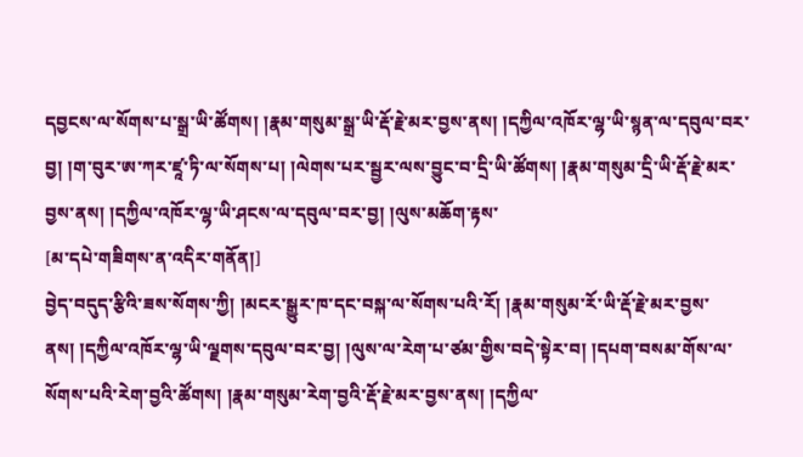དབྱངས་ལ་སོགས་པ་སྒྲ་ཡི་ཚོགས། །རྣམ་གསུམ་སྒྲ་ཡི་རྡོ་རྗེ་མར་བྱས་ནས། །དཀྱིལ་འཁོར་ལྷ་ཡི་སྙན་ལ་དབུལ་བར་བྱ། །ག་བུར་ཨ་ཀར་ཛཱ་ཏི་ལ་སོགས་པ། །ལེགས་པར་སྦྱར་ལས་བྱུང་བ་དྲི་ཡི་ཚོགས། །རྣམ་གསུམ་དྲི་ཡི་རྡོ་རྗེ་མར་བྱས་ནས། །དཀྱིལ་འཁོར་ལྷ་ཡི་ཤངས་ལ་དབུལ་བར་བྱ། །ལུས་མཆོག་རྟས་
[མ་དཔེ་གཟིགས་ན་འདིར་གནོན།]
བྱེད་བདུད་རྩིའི་ཟས་སོགས་ཀྱི། །མངར་སྒྱུར་ཁ་དང་བསྐ་ལ་སོགས་པའི་རོ། །རྣམ་གསུམ་རོ་ཡི་རྡོ་རྗེ་མར་བྱས་ནས། །དཀྱིལ་འཁོར་ལྷ་ཡི་ལྗགས་དབུལ་བར་བྱ། །ལུས་ལ་རེག་པ་ཙམ་གྱིས་བདེ་སྟེར་བ། །དཔག་བསམ་གོས་ལ་སོགས་པའི་རེག་བྱའི་ཚོགས། །རྣམ་གསུམ་རེག་བྱའི་རྡོ་རྗེ་མར་བྱས་ནས། །དཀྱིལ་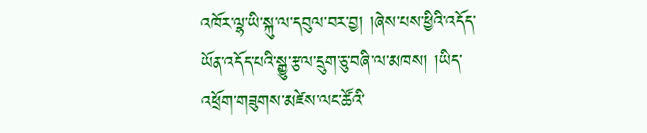འཁོར་ལྷ་ཡི་སྐུ་ལ་དབུལ་བར་བྱ། །ཞེས་པས་ཕྱིའི་འདོད་ཡོན་འདོད་པའི་སྒྱུ་རྩལ་དྲུག་ཅུ་བཞི་ལ་མཁས། །ཡིད་འཕྲོག་གཟུགས་མཛེས་ལང་ཚོའི་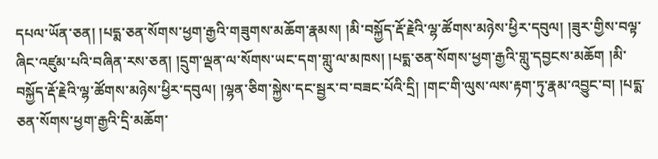དཔལ་ཡོན་ཅན། །པདྨ་ཅན་སོགས་ཕྱག་རྒྱའི་གཟུགས་མཆོག་རྣམས། །མི་བསྐྱོད་རྡོ་རྗེའི་ལྷ་ཚོགས་མཉེས་ཕྱིར་དབུལ། །ཟུར་གྱིས་བལྟ་ཞིང་འཛུམ་པའི་བཞིན་རས་ཅན། །དྲུག་ལྡན་ལ་སོགས་ཡང་དག་གླུ་ལ་མཁས། །པདྨ་ཅན་སོགས་ཕྱག་རྒྱའི་གླུ་དབྱངས་མཆོག །མི་བསྐྱོད་རྡོ་རྗེའི་ལྷ་ཚོགས་མཉེས་ཕྱིར་དབུལ། །ལྷན་ཅིག་སྐྱེས་དང་སྦྱར་བ་བཟང་པོའི་དྲི། །གང་གི་ལུས་ལས་རྟག་ཏུ་རྣམ་འབྱུང་བ། །པདྨ་ཅན་སོགས་ཕྱག་རྒྱའི་དྲི་མཆོག་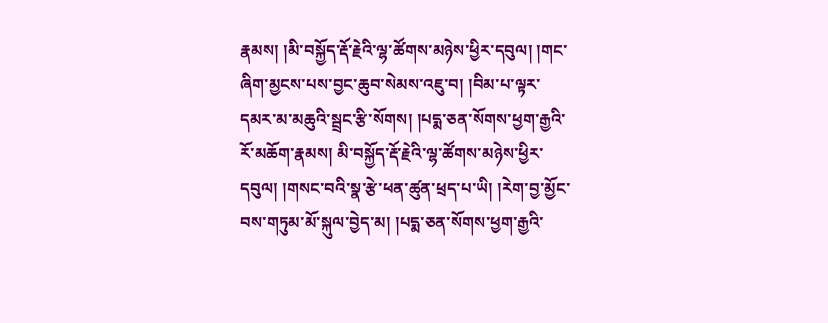རྣམས། །མི་བསྐྱོད་རྡོ་རྗེའི་ལྷ་ཚོགས་མཉེས་ཕྱིར་དབུལ། །གང་ཞིག་མྱངས་པས་བྱང་ཆུབ་སེམས་འཇུ་བ། །བིམ་པ་ལྟར་དམར་མ་མཆུའི་སྦྲང་རྩི་སོགས། །པདྨ་ཅན་སོགས་ཕྱག་རྒྱའི་རོ་མཆོག་རྣམས། མི་བསྐྱོད་རྡོ་རྗེའི་ལྷ་ཚོགས་མཉེས་ཕྱིར་དབུལ། །གསང་བའི་སྣ་རྩེ་ཕན་ཚུན་ཕྲད་པ་ཡི། །རེག་བྱ་མྱོང་བས་གཏུམ་མོ་སྐུལ་བྱེད་མ། །པདྨ་ཅན་སོགས་ཕྱག་རྒྱའི་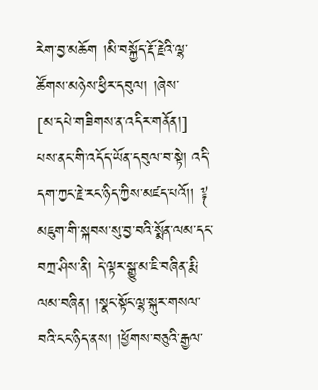རེག་བྱ་མཆོག །མི་བསྐྱོད་རྡོ་རྗེའི་ལྷ་ཚོགས་མཉེས་ཕྱིར་དབུལ། །ཞེས་
[མ་དཔེ་གཟིགས་ན་འདིར་གནོན།]
པས་ནང་གི་འདོད་ཡོན་དབུལ་བ་སྟེ། འདི་དག་ཀྱང་རྗེ་རང་ཉིད་ཀྱིས་མཛད་པའོ།། ༈ མཇུག་གི་སྐབས་སུ་བྱ་བའི་སྨོན་ལམ་དང་བཀྲ་ཤིས་ནི། དེ་ལྟར་སྒྱུ་མ་ཇི་བཞིན་རྨི་ལམ་བཞིན། །སྣང་སྟོང་ལྷ་སྐུར་གསལ་བའི་ངང་ཉིད་ནས། །ཕྱོགས་བཅུའི་རྒྱལ་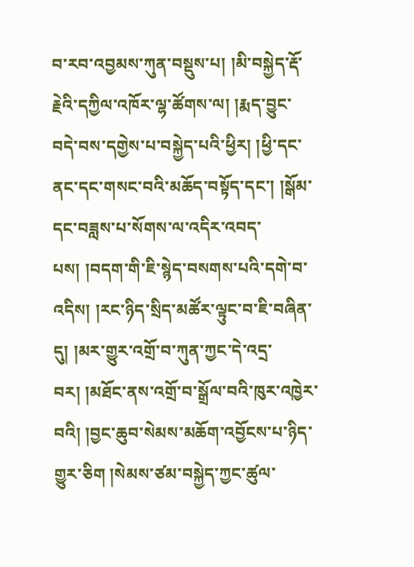བ་རབ་འབྱམས་ཀུན་བསྡུས་པ། །མི་བསྐྱེད་རྡོ་རྗེའི་དཀྱིལ་འཁོར་ལྷ་ཚོགས་ལ། །རྨད་བྱུང་བདེ་བས་དགྱེས་པ་བསྐྱེད་པའི་ཕྱིར། །ཕྱི་དང་ནང་དང་གསང་བའི་མཆོད་བསྟོད་དང་། །སྒོམ་དང་བཟླས་པ་སོགས་ལ་འདིར་འབད་པས། །བདག་གི་ཇི་སྙེད་བསགས་པའི་དགེ་བ་འདིས། །རང་ཉིད་སྲིད་མཚོར་ལྟུང་བ་ཇི་བཞིན་དུ། །མར་གྱུར་འགྲོ་བ་ཀུན་ཀྱང་དེ་འདྲ་བར། །མཐོང་ནས་འགྲོ་བ་སྒྲོལ་བའི་ཁུར་འཁྱེར་བའི། །བྱང་ཆུབ་སེམས་མཆོག་འབྱོངས་པ་ཉིད་གྱུར་ཅིག །སེམས་ཙམ་བསྐྱེད་ཀྱང་ཚུལ་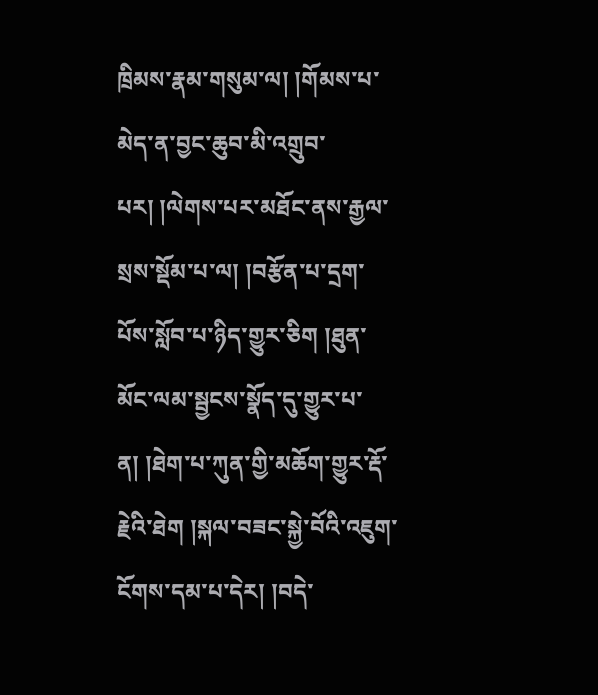ཁྲིམས་རྣམ་གསུམ་ལ། །གོམས་པ་མེད་ན་བྱང་ཆུབ་མི་འགྲུབ་པར། །ལེགས་པར་མཐོང་ནས་རྒྱལ་སྲས་སྡོམ་པ་ལ། །བརྩོན་པ་དྲག་པོས་སློབ་པ་ཉིད་གྱུར་ཅིག །ཐུན་མོང་ལམ་སྦྱངས་སྣོད་དུ་གྱུར་པ་ན། །ཐེག་པ་ཀུན་གྱི་མཆོག་གྱུར་རྡོ་རྗེའི་ཐེག །སྐལ་བཟང་སྐྱེ་བོའི་འཇུག་ངོགས་དམ་པ་དེར། །བདེ་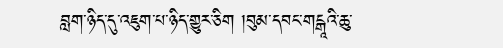བླག་ཉིད་དུ་འཇུག་པ་ཉིད་གྱུར་ཅིག །བུམ་དབང་གངྒཱའི་ཆུ་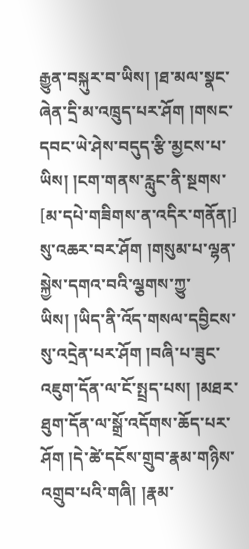རྒྱུན་བསྐུར་བ་ཡིས། །ཐ་མལ་སྣང་ཞེན་དྲི་མ་འཁྲུད་པར་ཤོག །གསང་དབང་ཡེ་ཤེས་བདུད་རྩི་མྱངས་པ་ཡིས། །ངག་གནས་རླུང་ནི་སྔགས་
[མ་དཔེ་གཟིགས་ན་འདིར་གནོན།]
སུ་འཆར་བར་ཤོག །གསུམ་པ་ལྷན་སྐྱེས་དགའ་བའི་ལྕགས་ཀྱུ་ཡིས། །ཡིད་ནི་འོད་གསལ་དབྱིངས་སུ་འདྲེན་པར་ཤོག །བཞི་པ་ཟུང་འཇུག་དོན་ལ་ངོ་སྤྲད་པས། །མཐར་ཐུག་དོན་ལ་སྒྲོ་འདོགས་ཆོད་པར་ཤོག །དེ་ཚེ་དངོས་གྲུབ་རྣམ་གཉིས་འགྲུབ་པའི་གཞི། །རྣམ་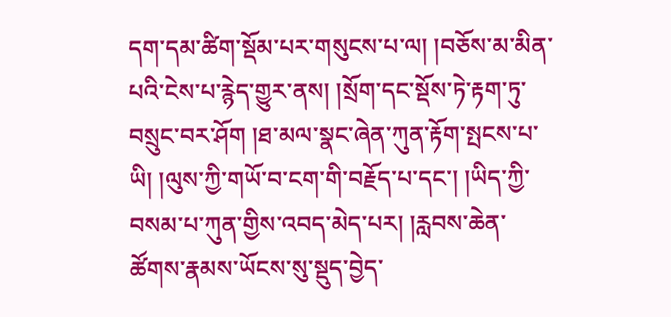དག་དམ་ཚིག་སྡོམ་པར་གསུངས་པ་ལ། །བཅོས་མ་མིན་པའི་ངེས་པ་རྙེད་གྱུར་ནས། །སྲོག་དང་སྡོས་ཏེ་རྟག་ཏུ་བསྲུང་བར་ཤོག །ཐ་མལ་སྣང་ཞེན་ཀུན་རྟོག་སྤངས་པ་ཡི། །ལུས་ཀྱི་གཡོ་བ་ངག་གི་བརྗོད་པ་དང་། །ཡིད་ཀྱི་བསམ་པ་ཀུན་གྱིས་འབད་མེད་པར། །རླབས་ཆེན་ཚོགས་རྣམས་ཡོངས་སུ་སྡུད་བྱེད་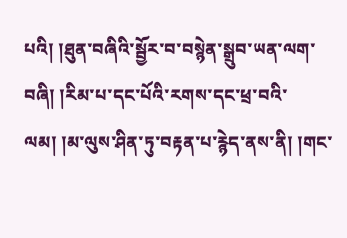པའི། །ཐུན་བཞིའི་སྦྱོར་བ་བསྙེན་སྒྲུབ་ཡན་ལག་བཞི། །རིམ་པ་དང་པོའི་རགས་དང་ཕྲ་བའི་ལམ། །མ་ལུས་ཤིན་ཏུ་བརྟན་པ་རྙེད་ནས་ནི། །གང་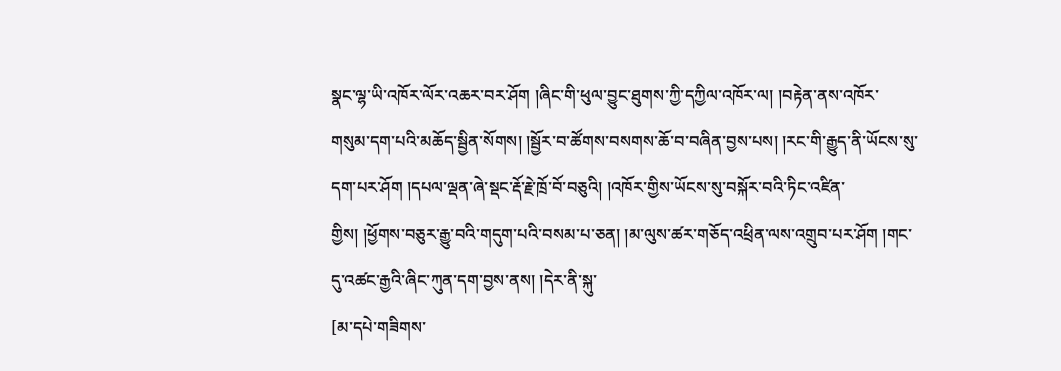སྣང་ལྷ་ཡི་འཁོར་ལོར་འཆར་བར་ཤོག །ཞིང་གི་ཕུལ་བྱུང་ཐུགས་ཀྱི་དཀྱིལ་འཁོར་ལ། །བརྟེན་ནས་འཁོར་གསུམ་དག་པའི་མཆོད་སྦྱིན་སོགས། །སྦྱོར་བ་ཚོགས་བསགས་ཆོ་བ་བཞིན་བྱས་པས། །རང་གི་རྒྱུད་ནི་ཡོངས་སུ་དག་པར་ཤོག །དཔལ་ལྡན་ཞེ་སྡང་རྡོ་རྗེ་ཁྲོ་བོ་བཅུའི། །འཁོར་གྱིས་ཡོངས་སུ་བསྐོར་བའི་ཏིང་འཛིན་གྱིས། །ཕྱོགས་བཅུར་རྒྱུ་བའི་གདུག་པའི་བསམ་པ་ཅན། །མ་ལུས་ཚར་གཅོད་འཕྲིན་ལས་འགྲུབ་པར་ཤོག །གང་དུ་འཚང་རྒྱའི་ཞིང་ཀུན་དག་བྱས་ནས། །དེར་ནི་སྐུ་
[མ་དཔེ་གཟིགས་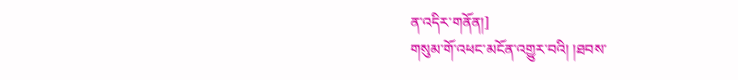ན་འདིར་གནོན།]
གསུམ་གོ་འཕང་མངོན་འགྱུར་བའི། །ཐབས་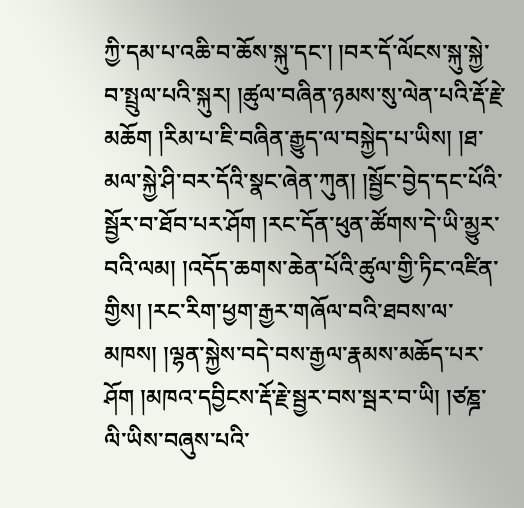ཀྱི་དམ་པ་འཆི་བ་ཆོས་སྐུ་དང་། །བར་དོ་ལོངས་སྐུ་སྐྱེ་བ་སྤྲུལ་པའི་སྐུར། །ཚུལ་བཞིན་ཉམས་སུ་ལེན་པའི་རྡོ་རྗེ་མཆོག །རིམ་པ་ཇི་བཞིན་རྒྱུད་ལ་བསྐྱེད་པ་ཡིས། །ཐ་མལ་སྐྱེ་ཤི་བར་དོའི་སྣང་ཞེན་ཀུན། །སྦྱོང་བྱེད་དང་པོའི་སྦྱོར་བ་ཐོབ་པར་ཤོག །རང་དོན་ཕུན་ཚོགས་དེ་ཡི་མྱུར་བའི་ལམ། །འདོད་ཆགས་ཆེན་པོའི་ཚུལ་གྱི་ཏིང་འཛིན་གྱིས། །རང་རིག་ཕྱག་རྒྱར་གཞོལ་བའི་ཐབས་ལ་མཁས། །ལྷན་སྐྱེས་བདེ་བས་རྒྱལ་རྣམས་མཆོད་པར་ཤོག །མཁའ་དབྱིངས་རྡོ་རྗེ་སྦྱར་བས་སྦར་བ་ཡི། །ཙཎྜ་ལི་ཡིས་བཞུས་པའི་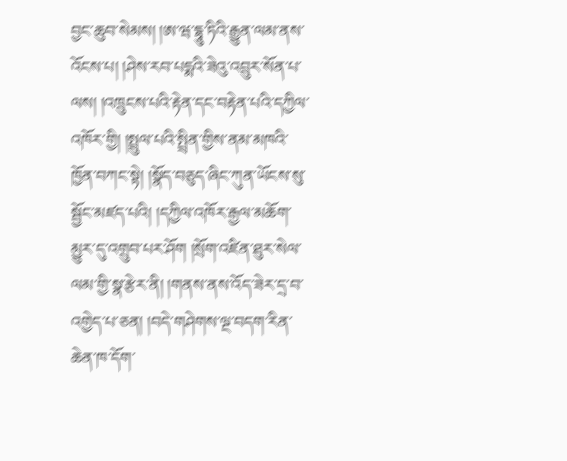བྱང་ཆུབ་སེམས། །ཨ་ཝ་དྷཱུ་ཏིའི་རྒྱུན་ལམ་ནས་འོངས་པ། །ཤེས་རབ་པདྨའི་ཟེའུ་འབྲུར་སོན་པ་ལས། །འཁྲུངས་པའི་རྟེན་དང་བརྟེན་པའི་དཀྱིལ་འཁོར་གྱི། །སྤྲུལ་པའི་སྤྲིན་གྱིས་ནམ་མཁའི་ཁྱོན་བཀང་སྟེ། །སྣོད་བཅུད་ཞིང་ཀུན་ཡོངས་སུ་སྦྱོང་མཛད་པའི། །དཀྱིལ་འཁོར་རྒྱལ་མཆོག་མྱུར་དུ་འགྲུབ་པར་ཤོག །སྲོག་འཛིན་ཐུར་སེལ་ལམ་གྱི་སྣ་རྩེར་ནི། །གནས་ནས་འོད་ཟེར་དྲ་བ་འགྱེད་པ་ཅན། །བདེ་གཤེགས་ལྔ་བདག་རིན་ཆེན་ཁ་དོག་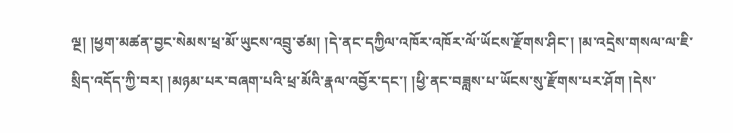ལྔ། །ཕྱག་མཚན་བྱང་སེམས་ཕྲ་མོ་ཡུངས་འབྲུ་ཙམ། །དེ་ནང་དཀྱིལ་འཁོར་འཁོར་ལོ་ཡོངས་རྫོགས་ཤིང་། །མ་འདྲེས་གསལ་ལ་ཇི་སྲིད་འདོད་ཀྱི་བར། །མཉམ་པར་བཞག་པའི་ཕྲ་མོའི་རྣལ་འབྱོར་དང་། །ཕྱི་ནང་བཟླས་པ་ཡོངས་སུ་རྫོགས་པར་ཤོག །དེས་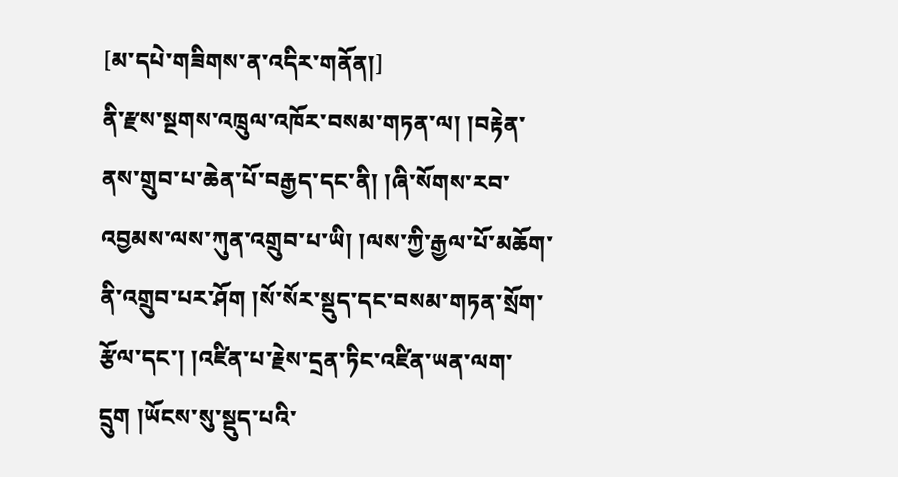[མ་དཔེ་གཟིགས་ན་འདིར་གནོན།]
ནི་རྫས་སྔགས་འཁྲུལ་འཁོར་བསམ་གཏན་ལ། །བརྟེན་ནས་གྲུབ་པ་ཆེན་པོ་བརྒྱད་དང་ནི། །ཞི་སོགས་རབ་འབྱམས་ལས་ཀུན་འགྲུབ་པ་ཡི། །ལས་ཀྱི་རྒྱལ་པོ་མཆོག་ནི་འགྲུབ་པར་ཤོག །སོ་སོར་སྡུད་དང་བསམ་གཏན་སྲོག་རྩོལ་དང་། །འཛིན་པ་རྗེས་དྲན་ཏིང་འཛིན་ཡན་ལག་དྲུག །ཡོངས་སུ་སྡུད་པའི་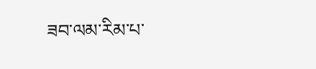ཟབ་ལམ་རིམ་པ་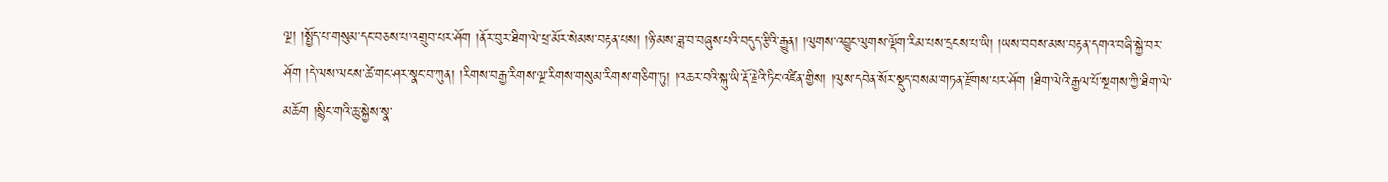ལྔ། །སྤྱོད་པ་གསུམ་དང་བཅས་པ་འགྲུབ་པར་ཤོག །ནོར་བུར་ཐིག་ལེ་ཕྲ་མོར་སེམས་བརྟན་པས། །ཉི་མས་ཟླ་བ་བཞུས་པའི་བདུད་རྩིའི་རྒྱུན། །ལུགས་འབྱུང་ལུགས་ལྡོག་རིམ་པས་དྲངས་པ་ཡི། །ཡས་བབས་མས་བརྟན་དགའ་བཞི་སྐྱེ་བར་ཤོག །དེ་ལས་ལངས་ཚེ་གང་ཤར་སྣང་བ་ཀུན། །རིགས་བརྒྱ་རིགས་ལྔ་རིགས་གསུམ་རིགས་གཅིག་ཏུ། །འཆར་བའི་སྐུ་ཡི་རྡོ་རྗེའི་ཏིང་འཛིན་གྱིས། །ལུས་དབེན་སོར་སྡུད་བསམ་གཏན་རྫོགས་པར་ཤོག །ཐིག་ལེའི་རྒྱལ་པོ་སྔགས་ཀྱི་ཐིག་ལེ་མཆོག །སྙིང་གའི་ཆུ་སྐྱེས་སྣ་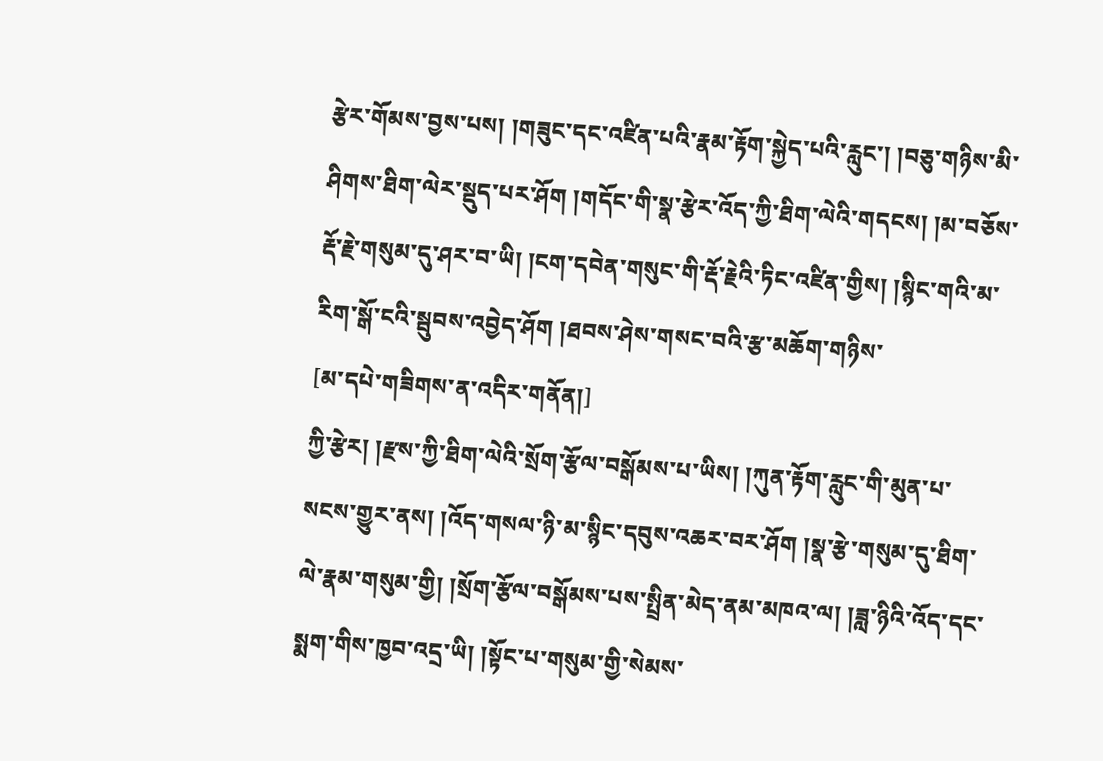རྩེར་གོམས་བྱས་པས། །གཟུང་དང་འཛིན་པའི་རྣམ་རྟོག་སྐྱེད་པའི་རླུང་། །བཅུ་གཉིས་མི་ཤིགས་ཐིག་ལེར་སྡུད་པར་ཤོག །གདོང་གི་སྣ་རྩེར་འོད་ཀྱི་ཐིག་ལེའི་གདངས། །མ་བཅོས་རྡོ་རྗེ་གསུམ་དུ་ཤར་བ་ཡི། །ངག་དབེན་གསུང་གི་རྡོ་རྗེའི་ཏིང་འཛིན་གྱིས། །སྙིང་གའི་མ་རིག་སྒོ་ངའི་སྦུབས་འབྱེད་ཤོག །ཐབས་ཤེས་གསང་བའི་རྩ་མཆོག་གཉིས་
[མ་དཔེ་གཟིགས་ན་འདིར་གནོན།]
ཀྱི་རྩེར། །རྫས་ཀྱི་ཐིག་ལེའི་སྲོག་རྩོལ་བསྒོམས་པ་ཡིས། །ཀུན་རྟོག་རླུང་གི་མུན་པ་སངས་གྱུར་ནས། །འོད་གསལ་ཉི་མ་སྙིང་དབུས་འཆར་བར་ཤོག །སྣ་རྩེ་གསུམ་དུ་ཐིག་ལེ་རྣམ་གསུམ་གྱི། །སྲོག་རྩོལ་བསྒོམས་པས་སྤྲིན་མེད་ནམ་མཁའ་ལ། །ཟླ་ཉིའི་འོད་དང་སྨག་གིས་ཁྱབ་འདྲ་ཡི། །སྟོང་པ་གསུམ་གྱི་སེམས་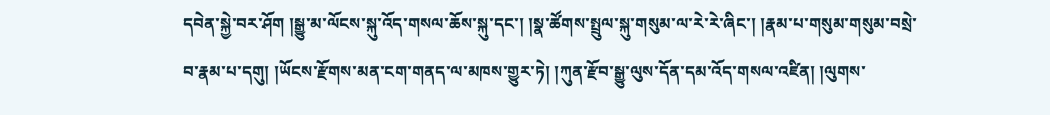དབེན་སྐྱེ་བར་ཤོག །སྒྱུ་མ་ལོངས་སྐུ་འོད་གསལ་ཆོས་སྐུ་དང་། །སྣ་ཚོགས་སྤྲུལ་སྐུ་གསུམ་ལ་རེ་རེ་ཞིང་། །རྣམ་པ་གསུམ་གསུམ་བསྲེ་བ་རྣམ་པ་དགུ། །ཡོངས་རྫོགས་མན་ངག་གནད་ལ་མཁས་གྱུར་ཏེ། །ཀུན་རྫོབ་སྒྱུ་ལུས་དོན་དམ་འོད་གསལ་འཛིན། །ལུགས་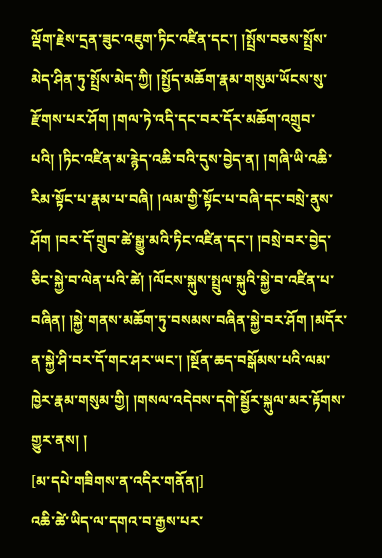ལྡོག་རྗེས་དྲན་ཟུང་འཇུག་ཏིང་འཛིན་དང་། །སྤྲོས་བཅས་སྤྲོས་མེད་ཤིན་ཏུ་སྤྲོས་མེད་ཀྱི། །སྤྱོད་མཆོག་རྣམ་གསུམ་ཡོངས་སུ་རྫོགས་པར་ཤོག །གལ་ཏེ་འདི་དང་བར་དོར་མཆོག་འགྲུབ་པའི། །ཏིང་འཛིན་མ་རྙེད་འཆི་བའི་དུས་བྱེད་ན། །གཞི་ཡི་འཆི་རིམ་སྟོང་པ་རྣམ་པ་བཞི། །ལམ་གྱི་སྟོང་པ་བཞི་དང་བསྲེ་ནུས་ཤོག །བར་དོ་གྲུབ་ཚེ་སྒྱུ་མའི་ཏིང་འཛིན་དང་། །བསྲེ་བར་བྱེད་ཅིང་སྐྱེ་བ་ལེན་པའི་ཚེ། །ལོངས་སྐུས་སྤྲུལ་སྐུའི་སྐྱེ་བ་འཛིན་པ་བཞིན། །སྐྱེ་གནས་མཆོག་ཏུ་བསམས་བཞིན་སྐྱེ་བར་ཤོག །མདོར་ན་སྐྱེ་ཤི་བར་དོ་གང་ཤར་ཡང་། །སྔོན་ཆད་བསྒོམས་པའི་ལམ་ཁྱེར་རྣམ་གསུམ་གྱི། །གསལ་འདེབས་དགེ་སྦྱོར་སྐུལ་མར་རྟོགས་གྱུར་ནས། །
[མ་དཔེ་གཟིགས་ན་འདིར་གནོན།]
འཆི་ཚེ་ཡིད་ལ་དགའ་བ་རྒྱས་པར་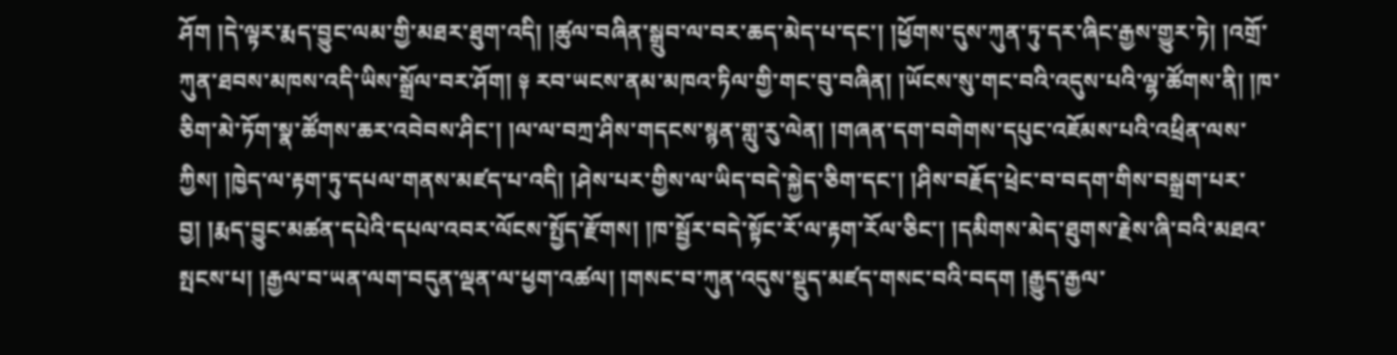ཤོག །དེ་ལྟར་རྨད་བྱུང་ལམ་གྱི་མཐར་ཐུག་འདི། །ཚུལ་བཞིན་སྒྲུབ་ལ་བར་ཆད་མེད་པ་དང་། །ཕྱོགས་དུས་ཀུན་ཏུ་དར་ཞིང་རྒྱས་གྱུར་ཏེ། །འགྲོ་ཀུན་ཐབས་མཁས་འདི་ཡིས་སྒྲོལ་བར་ཤོག། ༈ རབ་ཡངས་ནམ་མཁའ་ཏིལ་གྱི་གང་བུ་བཞིན། །ཡོངས་སུ་གང་བའི་འདུས་པའི་ལྷ་ཚོགས་ནི། །ཁ་ཅིག་མེ་ཏོག་སྣ་ཚོགས་ཆར་འབེབས་ཤིང་། །ལ་ལ་བཀྲ་ཤིས་གདངས་སྙན་གླུ་རུ་ལེན། །གཞན་དག་བགེགས་དཔུང་འཇོམས་པའི་འཕྲིན་ལས་ཀྱིས། །ཁྱེད་ལ་རྟག་ཏུ་དཔལ་གནས་མཛད་པ་འདི། །ཤེས་པར་གྱིས་ལ་ཡིད་བདེ་སྐྱེད་ཅིག་དང་། །ཤིས་བརྗོད་ཕྲེང་བ་བདག་གིས་བསྒྲག་པར་བྱ། །རྨད་བྱུང་མཚན་དཔེའི་དཔལ་འབར་ལོངས་སྤྱོད་རྫོགས། །ཁ་སྦྱོར་བདེ་སྟོང་རོ་ལ་རྟག་རོལ་ཅིང་། །དམིགས་མེད་ཐུགས་རྗེས་ཞི་བའི་མཐའ་སྤངས་པ། །རྒྱལ་བ་ཡན་ལག་བདུན་ལྡན་ལ་ཕྱག་འཚལ། །གསང་བ་ཀུན་འདུས་སྡུད་མཛད་གསང་བའི་བདག །རྒྱུད་རྒྱལ་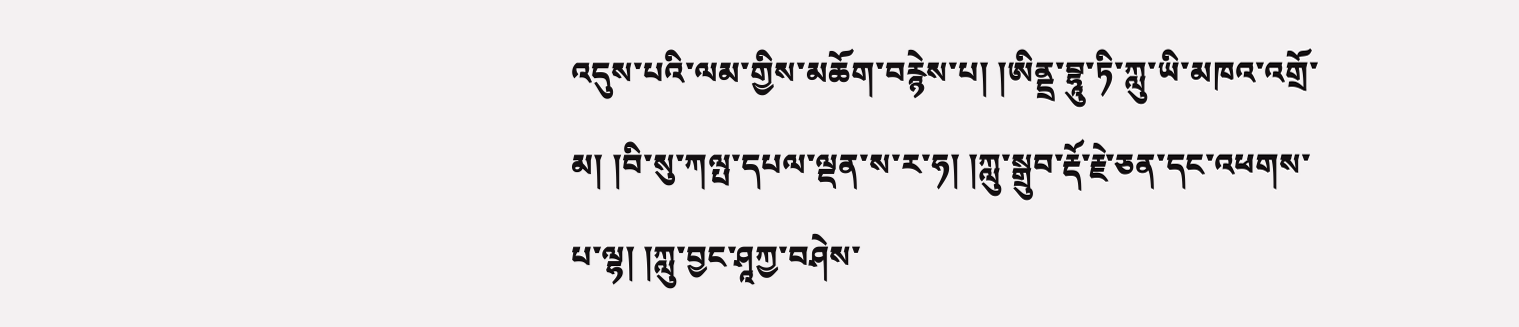འདུས་པའི་ལམ་གྱིས་མཆོག་བརྙེས་པ། །ཨིནྡྲ་བྷཱུ་ཏི་ཀླུ་ཡི་མཁའ་འགྲོ་མ། །བི་སུ་ཀལྤ་དཔལ་ལྡན་ས་ར་ཧ། །ཀླུ་སྒྲུབ་རྡོ་རྗེ་ཅན་དང་འཕགས་པ་ལྷ། །ཀླུ་བྱང་ཤཱཀྱ་བཤེས་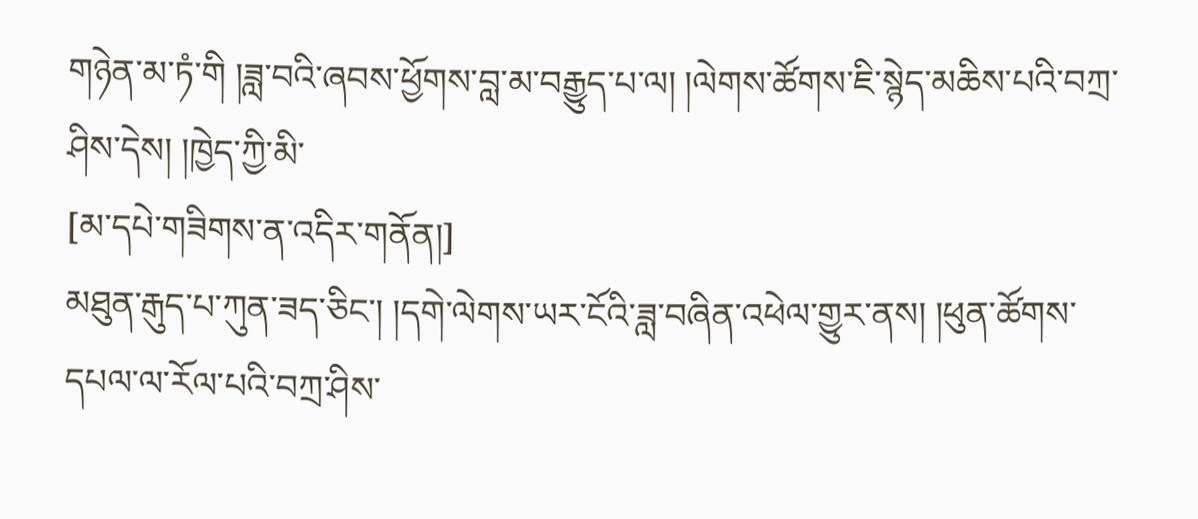གཉེན་མ་ཏཾ་གི །ཟླ་བའི་ཞབས་ཕྱོགས་བླ་མ་བརྒྱུད་པ་ལ། །ལེགས་ཚོགས་ཇི་སྙེད་མཆིས་པའི་བཀྲ་ཤིས་དེས། །ཁྱེད་ཀྱི་མི་
[མ་དཔེ་གཟིགས་ན་འདིར་གནོན།]
མཐུན་རྒུད་པ་ཀུན་ཟད་ཅིང་། །དགེ་ལེགས་ཡར་ངོའི་ཟླ་བཞིན་འཕེལ་གྱུར་ནས། །ཕུན་ཚོགས་དཔལ་ལ་རོལ་པའི་བཀྲ་ཤིས་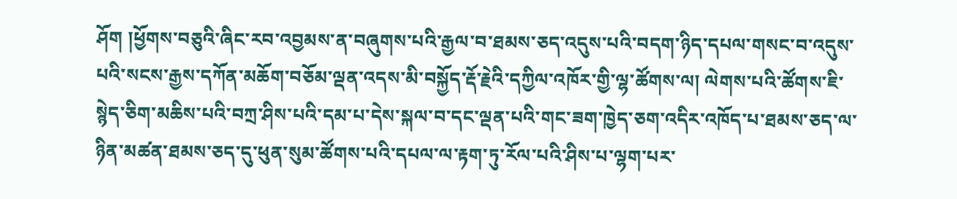ཤོག །ཕྱོགས་བཅུའི་ཞིང་རབ་འབྱམས་ན་བཞུགས་པའི་རྒྱལ་བ་ཐམས་ཅད་འདུས་པའི་བདག་ཉིད་དཔལ་གསང་བ་འདུས་པའི་སངས་རྒྱས་དཀོན་མཆོག་བཅོམ་ལྡན་འདས་མི་བསྐྱོད་རྡོ་རྗེའི་དཀྱིལ་འཁོར་གྱི་ལྷ་ཚོགས་ལ། ལེགས་པའི་ཚོགས་ཇི་སྙེད་ཅིག་མཆིས་པའི་བཀྲ་ཤིས་པའི་དམ་པ་དེས་སྐལ་བ་དང་ལྡན་པའི་གང་ཟག་ཁྱེད་ཅག་འདིར་འཁོད་པ་ཐམས་ཅད་ལ་ཉིན་མཚན་ཐམས་ཅད་དུ་ཕུན་སུམ་ཚོགས་པའི་དཔལ་ལ་རྟག་ཏུ་རོལ་པའི་ཤིས་པ་ལྷག་པར་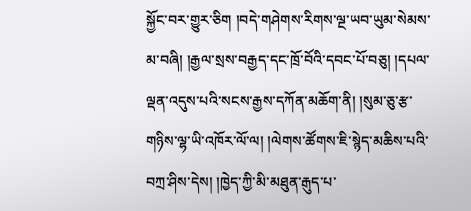སྐྱོང་བར་གྱུར་ཅིག །བདེ་གཤེགས་རིགས་ལྔ་ཡབ་ཡུམ་སེམས་མ་བཞི། །རྒྱལ་སྲས་བརྒྱད་དང་ཁྲོ་བོའི་དབང་པོ་བཅུ། །དཔལ་ལྡན་འདུས་པའི་སངས་རྒྱས་དཀོན་མཆོག་ནི། །སུམ་ཅུ་རྩ་གཉིས་ལྷ་ཡི་འཁོར་ལོ་ལ། །ལེགས་ཚོགས་ཇི་སྙེད་མཆིས་པའི་བཀྲ་ཤིས་དེས། །ཁྱེད་ཀྱི་མི་མཐུན་རྒུད་པ་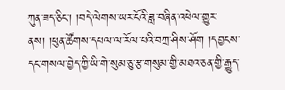ཀུན་ཟད་ཅིང་། །བདེ་ལེགས་ཡར་ངོའི་ཟླ་བཞིན་འཕེལ་གྱུར་ནས། །ཕུན་ཚོགས་དཔལ་ལ་རོལ་པའི་བཀྲ་ཤིས་ཤོག །དབྱངས་དང་གསལ་བྱེད་ཀྱི་ཡི་གེ་སུམ་ཅུ་རྩ་གསུམ་གྱི་མཐའ་ཅན་གྱི་རྒྱུད་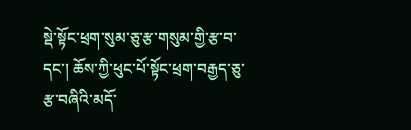སྡེ་སྟོང་ཕྲག་སུམ་ཅུ་རྩ་གསུམ་གྱི་རྩ་བ་དང་། ཆོས་ཀྱི་ཕུང་པོ་སྟོང་ཕྲག་བརྒྱད་ཅུ་རྩ་བཞིའི་མདོ་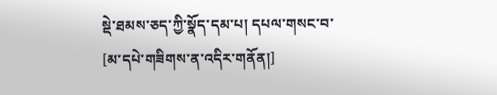སྡེ་ཐམས་ཅད་ཀྱི་སྣོད་དམ་པ། དཔལ་གསང་བ་
[མ་དཔེ་གཟིགས་ན་འདིར་གནོན།]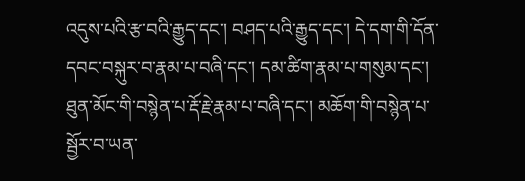འདུས་པའི་རྩ་བའི་རྒྱུད་དང་། བཤད་པའི་རྒྱུད་དང་། དེ་དག་གི་དོན་དབང་བསྐུར་བ་རྣམ་པ་བཞི་དང་། དམ་ཚིག་རྣམ་པ་གསུམ་དང་། ཐུན་མོང་གི་བསྙེན་པ་རྡོ་རྗེ་རྣམ་པ་བཞི་དང་། མཆོག་གི་བསྙེན་པ་སྦྱོར་བ་ཡན་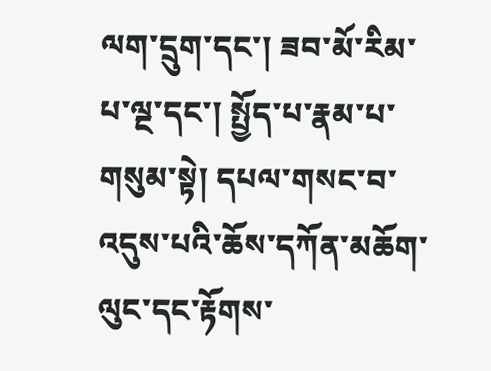ལག་དྲུག་དང་། ཟབ་མོ་རིམ་པ་ལྔ་དང་། སྤྱོད་པ་རྣམ་པ་གསུམ་སྟེ། དཔལ་གསང་བ་འདུས་པའི་ཆོས་དཀོན་མཆོག་ལུང་དང་རྟོགས་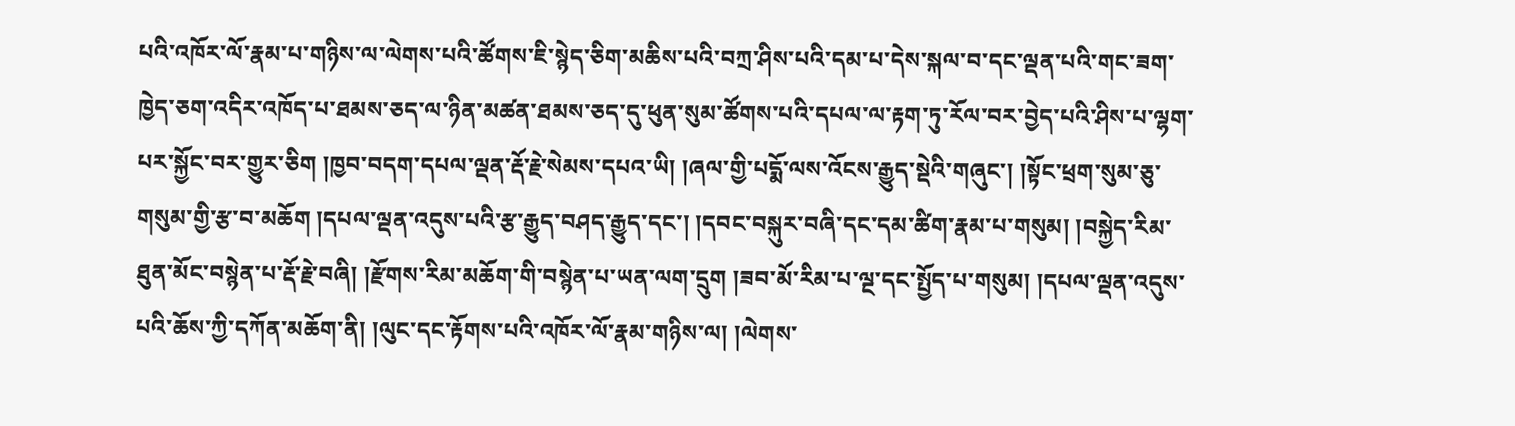པའི་འཁོར་ལོ་རྣམ་པ་གཉིས་ལ་ལེགས་པའི་ཚོགས་ཇི་སྙེད་ཅིག་མཆིས་པའི་བཀྲ་ཤིས་པའི་དམ་པ་དེས་སྐལ་བ་དང་ལྡན་པའི་གང་ཟག་ཁྱེད་ཅག་འདིར་འཁོད་པ་ཐམས་ཅད་ལ་ཉིན་མཚན་ཐམས་ཅད་དུ་ཕུན་སུམ་ཚོགས་པའི་དཔལ་ལ་རྟག་ཏུ་རོལ་བར་བྱེད་པའི་ཤིས་པ་ལྷག་པར་སྐྱོང་བར་གྱུར་ཅིག །ཁྱབ་བདག་དཔལ་ལྡན་རྡོ་རྗེ་སེམས་དཔའ་ཡི། །ཞལ་གྱི་པདྨོ་ལས་འོངས་རྒྱུད་སྡེའི་གཞུང་། །སྟོང་ཕྲག་སུམ་ཅུ་གསུམ་གྱི་རྩ་བ་མཆོག །དཔལ་ལྡན་འདུས་པའི་རྩ་རྒྱུད་བཤད་རྒྱུད་དང་། །དབང་བསྐུར་བཞི་དང་དམ་ཚིག་རྣམ་པ་གསུམ། །བསྐྱེད་རིམ་ཐུན་མོང་བསྙེན་པ་རྡོ་རྗེ་བཞི། །རྫོགས་རིམ་མཆོག་གི་བསྙེན་པ་ཡན་ལག་དྲུག །ཟབ་མོ་རིམ་པ་ལྔ་དང་སྤྱོད་པ་གསུམ། །དཔལ་ལྡན་འདུས་པའི་ཆོས་ཀྱི་དཀོན་མཆོག་ནི། །ལུང་དང་རྟོགས་པའི་འཁོར་ལོ་རྣམ་གཉིས་ལ། །ལེགས་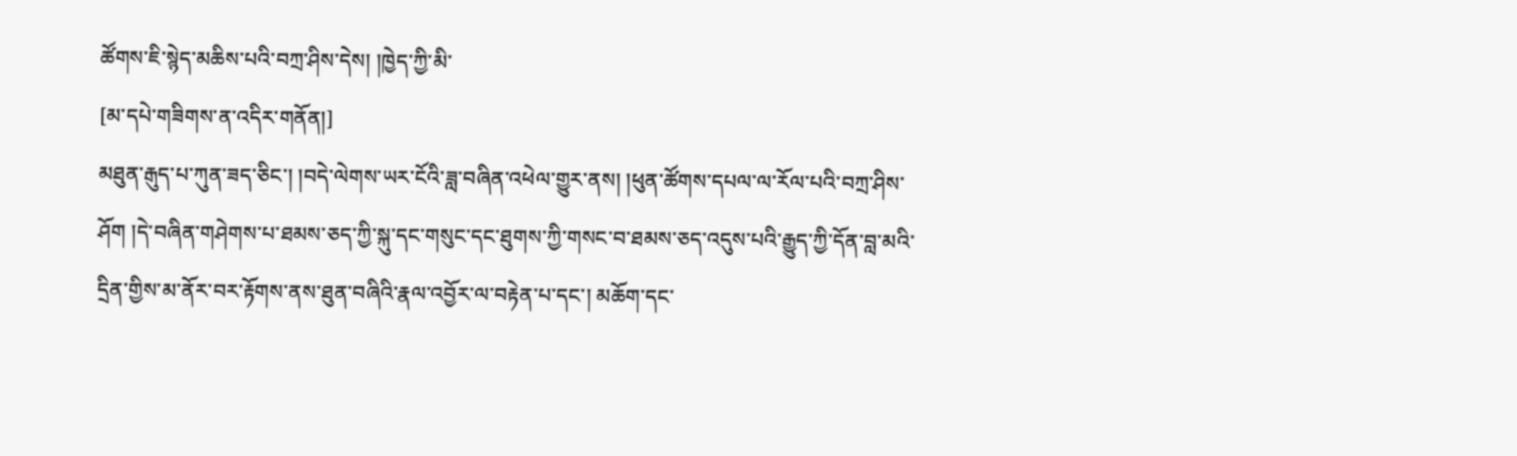ཚོགས་ཇི་སྙེད་མཆིས་པའི་བཀྲ་ཤིས་དེས། །ཁྱེད་ཀྱི་མི་
[མ་དཔེ་གཟིགས་ན་འདིར་གནོན།]
མཐུན་རྒུད་པ་ཀུན་ཟད་ཅིང་། །བདེ་ལེགས་ཡར་ངོའི་ཟླ་བཞིན་འཕེལ་གྱུར་ནས། །ཕུན་ཚོགས་དཔལ་ལ་རོལ་པའི་བཀྲ་ཤིས་ཤོག །དེ་བཞིན་གཤེགས་པ་ཐམས་ཅད་ཀྱི་སྐུ་དང་གསུང་དང་ཐུགས་ཀྱི་གསང་བ་ཐམས་ཅད་འདུས་པའི་རྒྱུད་ཀྱི་དོན་བླ་མའི་དྲིན་གྱིས་མ་ནོར་བར་རྟོགས་ནས་ཐུན་བཞིའི་རྣལ་འབྱོར་ལ་བརྟེན་པ་དང་། མཆོག་དང་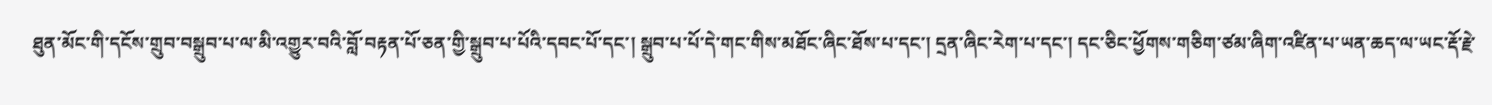ཐུན་མོང་གི་དངོས་གྲུབ་བསྒྲུབ་པ་ལ་མི་འགྱུར་བའི་བློ་བརྟན་པོ་ཅན་གྱི་སྒྲུབ་པ་པོའི་དབང་པོ་དང་། སྒྲུབ་པ་པོ་དེ་གང་གིས་མཐོང་ཞིང་ཐོས་པ་དང་། དྲན་ཞིང་རེག་པ་དང་། དང་ཅིང་ཕྱོགས་གཅིག་ཙམ་ཞིག་འཛིན་པ་ཡན་ཆད་ལ་ཡང་རྡོ་རྗེ་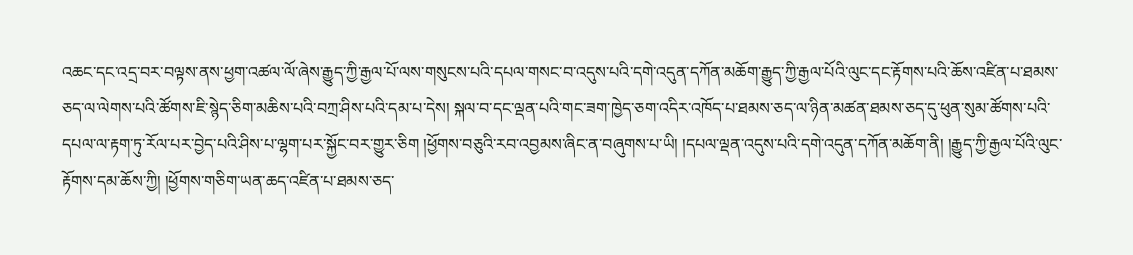འཆང་དང་འདྲ་བར་བལྟས་ནས་ཕྱག་འཚལ་ལོ་ཞེས་རྒྱུད་ཀྱི་རྒྱལ་པོ་ལས་གསུངས་པའི་དཔལ་གསང་བ་འདུས་པའི་དགེ་འདུན་དཀོན་མཆོག་རྒྱུད་ཀྱི་རྒྱལ་པོའི་ལུང་དང་རྟོགས་པའི་ཆོས་འཛིན་པ་ཐམས་ཅད་ལ་ལེགས་པའི་ཚོགས་ཇི་སྙེད་ཅིག་མཆིས་པའི་བཀྲ་ཤིས་པའི་དམ་པ་དེས། སྐལ་བ་དང་ལྡན་པའི་གང་ཟག་ཁྱེད་ཅག་འདིར་འཁོད་པ་ཐམས་ཅད་ལ་ཉིན་མཚན་ཐམས་ཅད་དུ་ཕུན་སུམ་ཚོགས་པའི་དཔལ་ལ་རྟག་ཏུ་རོལ་པར་བྱེད་པའི་ཤིས་པ་ལྷག་པར་སྐྱོང་བར་གྱུར་ཅིག །ཕྱོགས་བཅུའི་རབ་འབྱམས་ཞིང་ན་བཞུགས་པ་ཡི། །དཔལ་ལྡན་འདུས་པའི་དགེ་འདུན་དཀོན་མཆོག་ནི། །རྒྱུད་ཀྱི་རྒྱལ་པོའི་ལུང་རྟོགས་དམ་ཆོས་ཀྱི། །ཕྱོགས་གཅིག་ཡན་ཆད་འཛིན་པ་ཐམས་ཅད་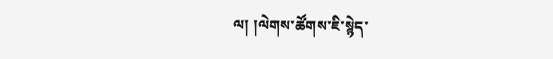ལ། །ལེགས་ཚོགས་ཇི་སྙེད་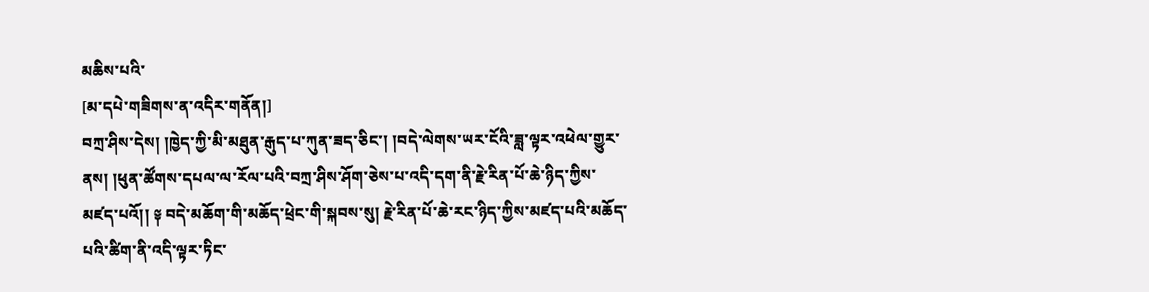མཆིས་པའི་
[མ་དཔེ་གཟིགས་ན་འདིར་གནོན།]
བཀྲ་ཤིས་དེས། །ཁྱེད་ཀྱི་མི་མཐུན་རྒུད་པ་ཀུན་ཟད་ཅིང་། །བདེ་ལེགས་ཡར་ངོའི་ཟླ་ལྟར་འཕེལ་གྱུར་ནས། །ཕུན་ཚོགས་དཔལ་ལ་རོལ་པའི་བཀྲ་ཤིས་ཤོག་ཅེས་པ་འདི་དག་ནི་རྗེ་རིན་པོ་ཆེ་ཉིད་ཀྱིས་མཛད་པའོ།། ༈ བདེ་མཆོག་གི་མཆོད་ཕྲེང་གི་སྐབས་སུ། རྗེ་རིན་པོ་ཆེ་རང་ཉིད་ཀྱིས་མཛད་པའི་མཆོད་པའི་ཚིག་ནི་འདི་ལྟར་ཏིང་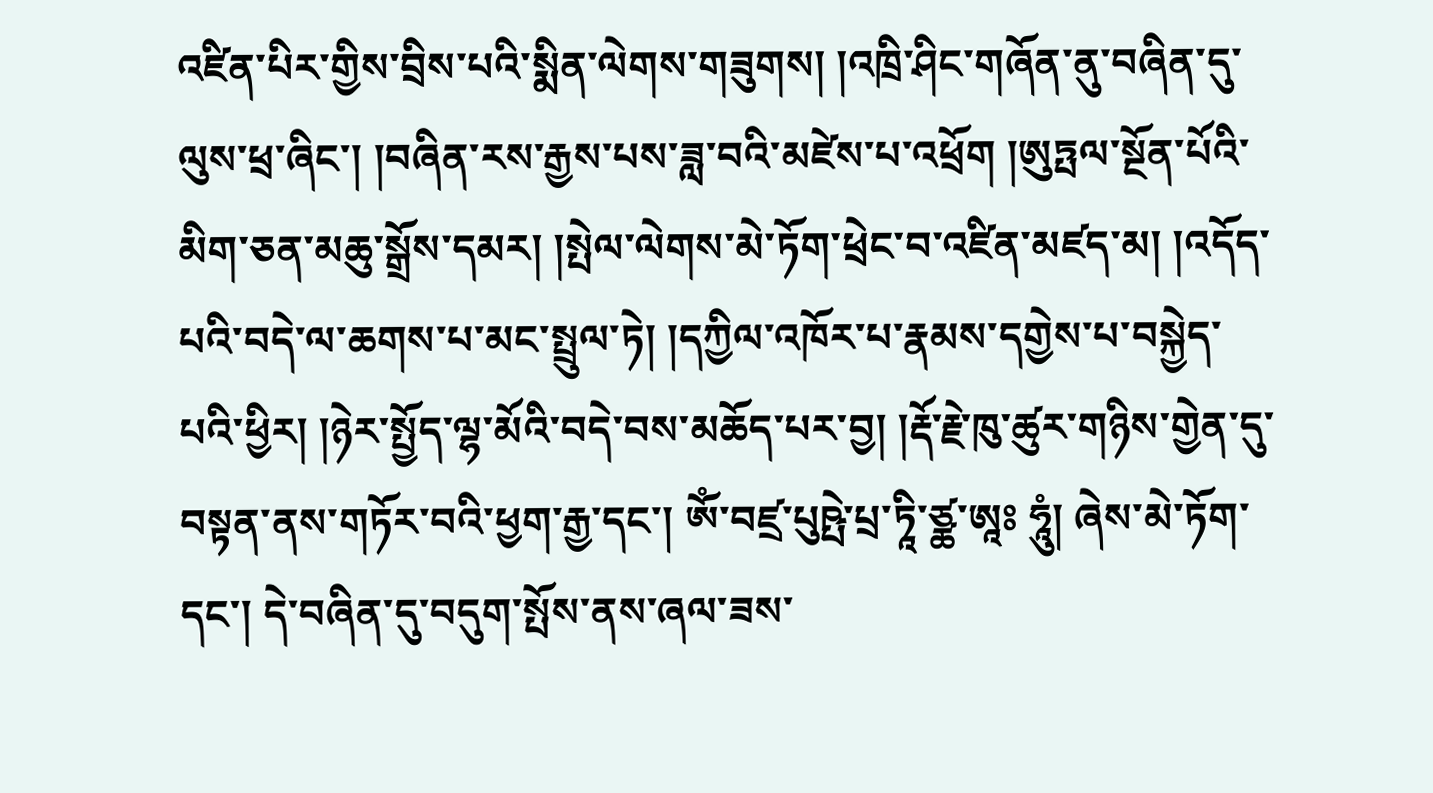འཛིན་པིར་གྱིས་བྲིས་པའི་སྨིན་ལེགས་གཟུགས། །འཁྲི་ཤིང་གཞོན་ནུ་བཞིན་དུ་ལུས་ཕྲ་ཞིང་། །བཞིན་རས་རྒྱས་པས་ཟླ་བའི་མཛེས་པ་འཕྲོག །ཨུཏྤལ་སྔོན་པོའི་མིག་ཅན་མཆུ་སྒྲོས་དམར། །སྤེལ་ལེགས་མེ་ཏོག་ཕྲེང་བ་འཛིན་མཛད་མ། །འདོད་པའི་བདེ་ལ་ཆགས་པ་མང་སྤྲུལ་ཏེ། །དཀྱིལ་འཁོར་པ་རྣམས་དགྱེས་པ་བསྐྱེད་པའི་ཕྱིར། །ཉེར་སྤྱོད་ལྷ་མོའི་བདེ་བས་མཆོད་པར་བྱ། །རྡོ་རྗེ་ཁུ་ཚུར་གཉིས་གྱེན་དུ་བསྟན་ནས་གཏོར་བའི་ཕྱག་རྒྱ་དང་། ༀ་བཛྲ་པུཥྤེ་པྲ་ཏཱི་ཙྪ་ཨཱཿ ཧཱུཾ། ཞེས་མེ་ཏོག་དང་། དེ་བཞིན་དུ་བདུག་སྤོས་ནས་ཞལ་ཟས་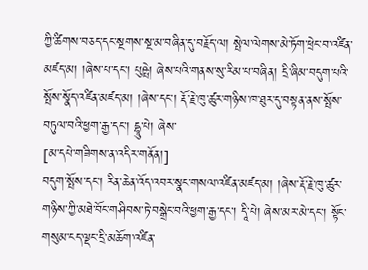ཀྱི་ཚིགས་བཅད་དང་སྔགས་སྔ་མ་བཞིན་དུ་བརྗོད་ལ། སྤེལ་ལེགས་མེ་ཏོག་ཕྲེང་བ་འཛིན་མཛད་མ། །ཞེས་པ་དང་། པུཥྤེ། ཞེས་པའི་གནས་སུ་རིམ་པ་བཞིན། དྲི་ཞིམ་བདུག་པའི་སྤོས་སྣོད་འཛིན་མཛད་མ། །ཞེས་དང་། རྡོ་རྗེ་ཁུ་ཚུར་གཉིས་ཁ་ཐུར་དུ་བསྟན་ནས་སྤོས་བཏུལ་བའི་ཕྱག་རྒྱ་དང་། དྷཱུ་པེ། ཞེས་
[མ་དཔེ་གཟིགས་ན་འདིར་གནོན།]
བདུག་སྤོས་དང་། རིན་ཆེན་འོད་འབར་སྣང་གསལ་འཛིན་མཛད་མ། །ཞེས་རྡོ་རྗེ་ཁུ་ཚུར་གཉིས་ཀྱི་མཐེ་བོང་གཤིབས་ཏེ་བསྒྲེང་བའི་ཕྱག་རྒྱ་དང་། དཱི་པེ། ཞེས་མར་མེ་དང་། སྟོང་གསུམ་ངད་ལྡང་དྲི་མཆོག་འཛིན་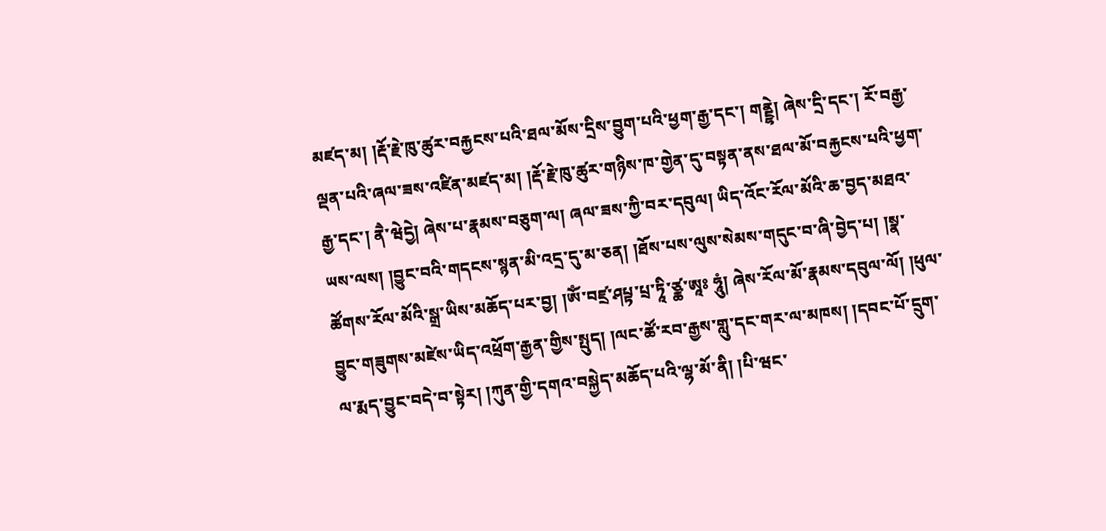མཛད་མ། །རྡོ་རྗེ་ཁུ་ཚུར་བརྐྱངས་པའི་ཐལ་མོས་དྲིས་བྱུག་པའི་ཕྱག་རྒྱ་དང་། གནྔྷེ། ཞེས་དྲི་དང་། རོ་བརྒྱ་ལྡན་པའི་ཞལ་ཟས་འཛིན་མཛད་མ། །རྡོ་རྗེ་ཁུ་ཚུར་གཉིས་ཁ་གྱེན་དུ་བསྟན་ནས་ཐལ་མོ་བརྐྱངས་པའི་ཕྱག་རྒྱ་དང་། ནཻ་ཝེདྱེ། ཞེས་པ་རྣམས་བཅུག་ལ། ཞལ་ཟས་ཀྱི་བར་དབུལ། ཡིད་འོང་རོལ་མོའི་ཆ་བྱད་མཐའ་ཡས་ལས། །བྱུང་བའི་གདངས་སྙན་མི་འདྲ་དུ་མ་ཅན། །ཐོས་པས་ལུས་སེམས་གདུང་བ་ཞི་བྱེད་པ། །སྣ་ཚོགས་རོལ་མོའི་སྒྲ་ཡིས་མཆོད་པར་བྱ། །ༀ་བཛྲ་ཤཔྟ་པྲ་ཏཱི་ཙྪ་ཨཱཿ ཧཱུཾ། ཞེས་རོལ་མོ་རྣམས་དབུལ་ལོ། །ཕུལ་བྱུང་གཟུགས་མཛེས་ཡིད་འཕྲོག་རྒྱན་གྱིས་སྤུད། །ལང་ཚོ་རབ་རྒྱས་གླུ་དང་གར་ལ་མཁས། །དབང་པོ་དྲུག་ལ་རྨད་བྱུང་བདེ་བ་སྟེར། །ཀུན་གྱི་དགའ་བསྐྱེད་མཆོད་པའི་ལྷ་མོ་ནི། །པི་ཝང་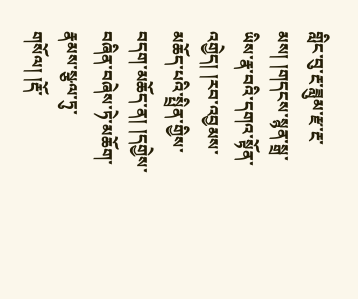གླིང་བུ་རྔ་ཟླུམ་རྫ་རྔ་མས། །གདངས་སྙན་སྒྲ་ཡིས་རྣ་བའི་དགའ་སྟོན་འགྱེད། །རབ་འབྱམས་མཆོད་པའི་སྤྲིན་གྱིས་བདག་མཆོད་ན། །དགྱེས་བཞིན་བཞེས་ཏེ་མཆོག་རྣམས་སྩལ་ཏུ་གསོལ། །རྡོ་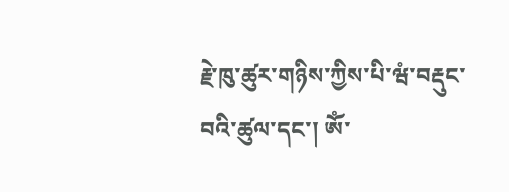རྗེ་ཁུ་ཚུར་གཉིས་ཀྱིས་པི་ཝཾ་བརྡུང་བའི་ཚུལ་དང་། ༀ་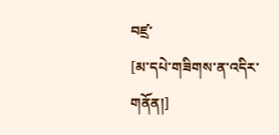བཛྲ་
[མ་དཔེ་གཟིགས་ན་འདིར་གནོན།]